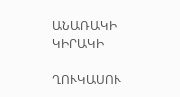ԱՆԱՌԱԿԻ ԿԻՐԱԿԻ

ՂՈՒԿԱՍՈՒ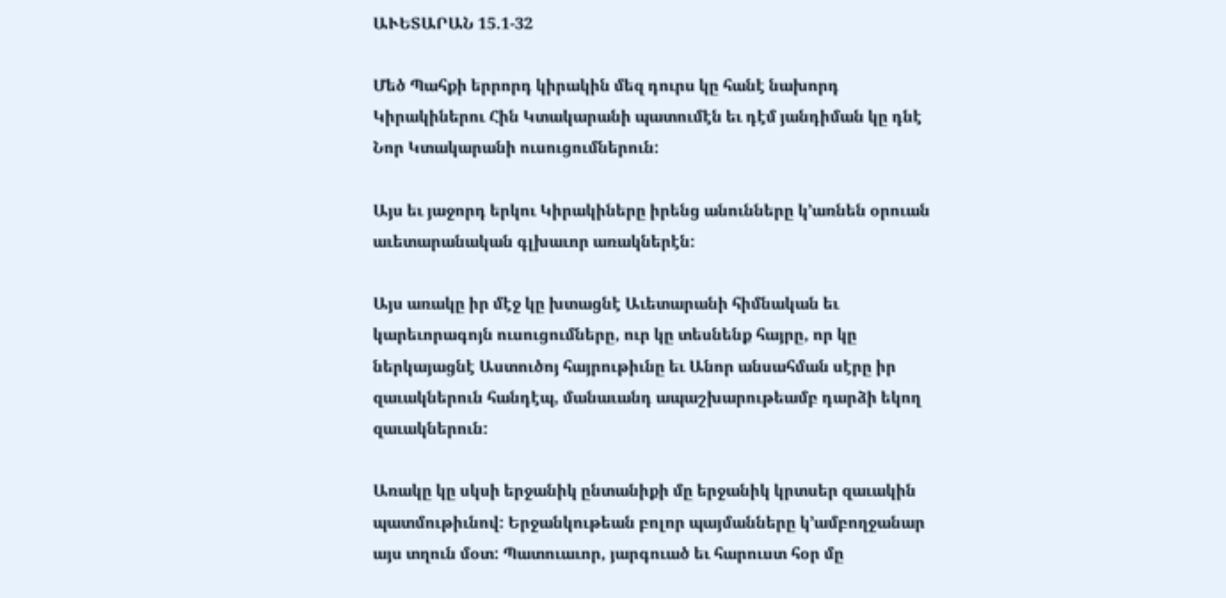ԱՒԵՏԱՐԱՆ 15.1-32

Մեծ Պահքի երրորդ կիրակին մեզ դուրս կը հանէ նախորդ Կիրակիներու Հին Կտակարանի պատումէն եւ դէմ յանդիման կը դնէ Նոր Կտակարանի ուսուցումներուն:

Այս եւ յաջորդ երկու Կիրակիները իրենց անունները կ’առնեն օրուան աւետարանական գլխաւոր առակներէն:

Այս առակը իր մէջ կը խտացնէ Աւետարանի հիմնական եւ կարեւորագոյն ուսուցումները, ուր կը տեսնենք հայրը, որ կը ներկայացնէ Աստուծոյ հայրութիւնը եւ Անոր անսահման սէրը իր զաւակներուն հանդէպ, մանաւանդ ապաշխարութեամբ դարձի եկող զաւակներուն:

Առակը կը սկսի երջանիկ ընտանիքի մը երջանիկ կրտսեր զաւակին պատմութիւնով: Երջանկութեան բոլոր պայմանները կ’ամբողջանար այս տղուն մօտ: Պատուաւոր, յարգուած եւ հարուստ հօր մը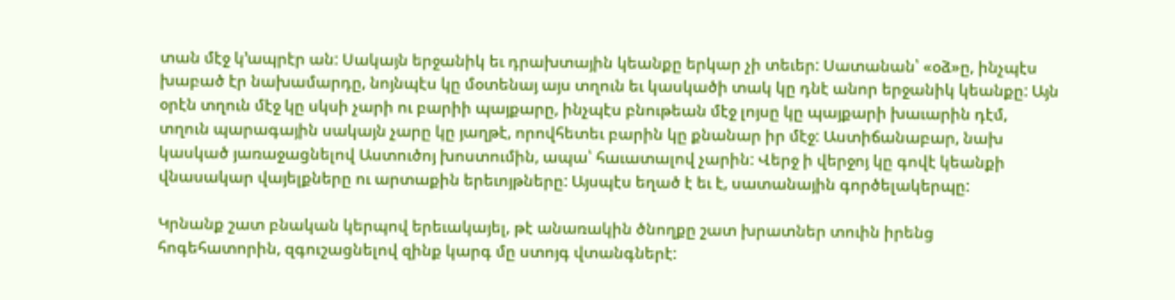տան մէջ կ’ապրէր ան: Սակայն երջանիկ եւ դրախտային կեանքը երկար չի տեւեր: Սատանան՝ «օձ»ը, ինչպէս խաբած էր նախամարդը, նոյնպէս կը մօտենայ այս տղուն եւ կասկածի տակ կը դնէ անոր երջանիկ կեանքը: Այն օրէն տղուն մէջ կը սկսի չարի ու բարիի պայքարը, ինչպէս բնութեան մէջ լոյսը կը պայքարի խաւարին դէմ, տղուն պարագային սակայն չարը կը յաղթէ, որովհետեւ բարին կը քնանար իր մէջ: Աստիճանաբար, նախ կասկած յառաջացնելով Աստուծոյ խոստումին, ապա՝ հաւատալով չարին: Վերջ ի վերջոյ կը գովէ կեանքի վնասակար վայելքները ու արտաքին երեւոյթները: Այսպէս եղած է եւ է, սատանային գործելակերպը:

Կրնանք շատ բնական կերպով երեւակայել, թէ անառակին ծնողքը շատ խրատներ տուին իրենց հոգեհատորին, զգուշացնելով զինք կարգ մը ստոյգ վտանգներէ: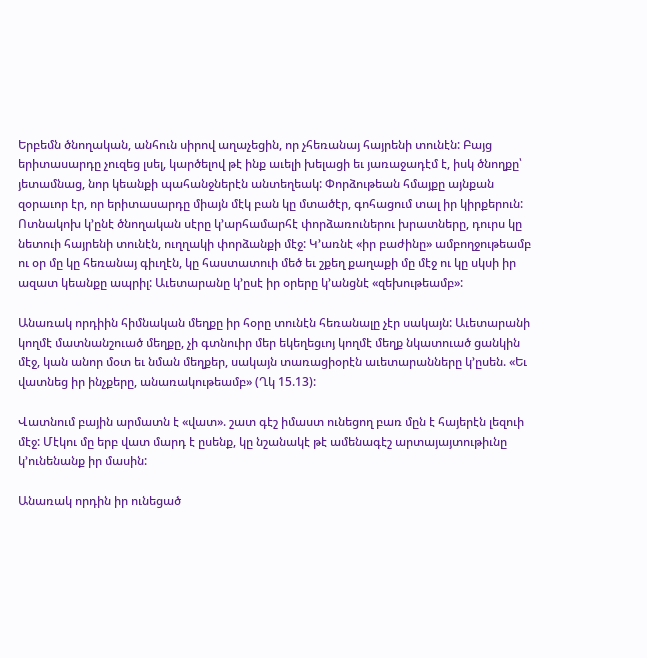Երբեմն ծնողական, անհուն սիրով աղաչեցին, որ չհեռանայ հայրենի տունէն: Բայց երիտասարդը չուզեց լսել, կարծելով թէ ինք աւելի խելացի եւ յառաջադէմ է, իսկ ծնողքը՝ յետամնաց, նոր կեանքի պահանջներէն անտեղեակ: Փորձութեան հմայքը այնքան զօրաւոր էր, որ երիտասարդը միայն մէկ բան կը մտածէր, գոհացում տալ իր կիրքերուն: Ոտնակոխ կ’ընէ ծնողական սէրը կ’արհամարհէ փորձառուներու խրատները, դուրս կը նետուի հայրենի տունէն, ուղղակի փորձանքի մէջ: Կ’առնէ «իր բաժինը» ամբողջութեամբ ու օր մը կը հեռանայ գիւղէն, կը հաստատուի մեծ եւ շքեղ քաղաքի մը մէջ ու կը սկսի իր ազատ կեանքը ապրիլ: Աւետարանը կ’ըսէ իր օրերը կ’անցնէ «զեխութեամբ»:

Անառակ որդիին հիմնական մեղքը իր հօրը տունէն հեռանալը չէր սակայն: Աւետարանի կողմէ մատնանշուած մեղքը, չի գտնուիր մեր եկեղեցւոյ կողմէ մեղք նկատուած ցանկին մէջ, կան անոր մօտ եւ նման մեղքեր, սակայն տառացիօրէն աւետարանները կ’ըսեն. «Եւ վատնեց իր ինչքերը, անառակութեամբ» (Ղկ 15.13):

Վատնում բային արմատն է «վատ». շատ գէշ իմաստ ունեցող բառ մըն է հայերէն լեզուի մէջ: Մէկու մը երբ վատ մարդ է ըսենք, կը նշանակէ թէ ամենագէշ արտայայտութիւնը  կ’ունենանք իր մասին:

Անառակ որդին իր ունեցած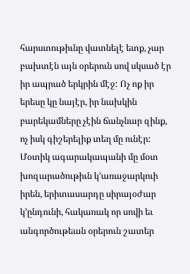հարստութիւնը վատնելէ ետք, չար բախտէն այն օրերուն սով սկսած էր իր ապրած երկրին մէջ: Ոչ ոք իր երեսը կը նայէր, իր նախկին բարեկամները չէին ճանչնար զինք, ոչ իսկ գիշերելիք տեղ մը ունէր: Մօտիկ ագարակապանի մը մօտ խոզարածութիւն կ’առաջարկուի իրեն, երիտասարդը սիրայօժար  կ’ընդունի, հակառակ որ սովի եւ անգործութեան օրերուն շատեր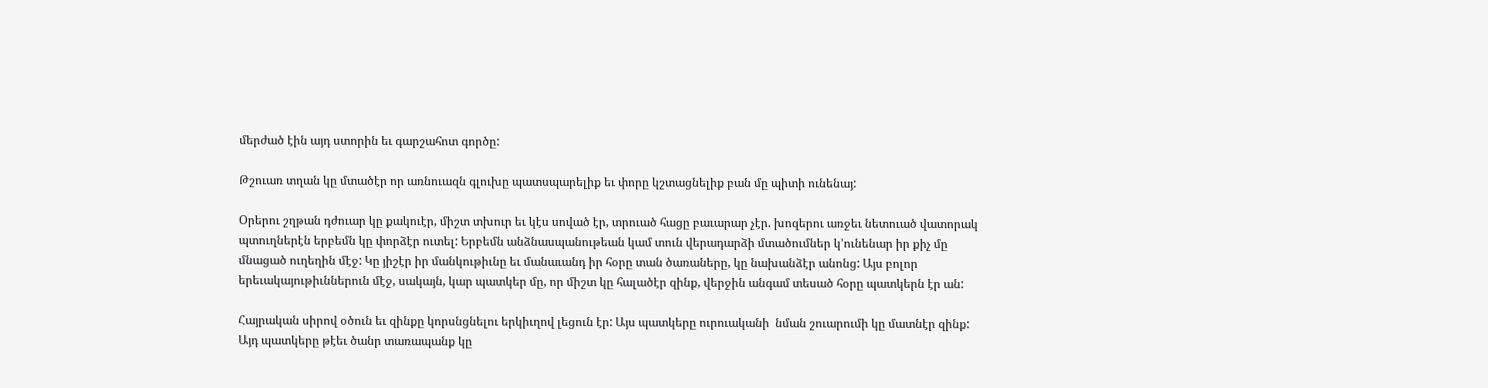մերժած էին այդ ստորին եւ գարշահոտ գործը:

Թշուառ տղան կը մտածէր որ առնուազն գլուխը պատսպարելիք եւ փորը կշտացնելիք բան մը պիտի ունենայ:

Օրերու շղթան դժուար կը քակուէր, միշտ տխուր եւ կէս սոված էր, տրուած հացը բաւարար չէր. խոզերու առջեւ նետուած վատորակ պտուղներէն երբեմն կը փորձէր ուտել: Երբեմն անձնասպանութեան կամ տուն վերադարձի մտածումներ կ’ունենար իր քիչ մը մնացած ուղեղին մէջ: Կը յիշէր իր մանկութիւնը եւ մանաւանդ իր հօրը տան ծառաները, կը նախանձէր անոնց: Այս բոլոր երեւակայութիւններուն մէջ, սակայն, կար պատկեր մը, որ միշտ կը հալածէր զինք, վերջին անգամ տեսած հօրը պատկերն էր ան:

Հայրական սիրով օծուն եւ զինքը կորսնցնելու երկիւղով լեցուն էր: Այս պատկերը ուրուականի  նման շուարումի կը մատնէր զինք: Այդ պատկերը թէեւ ծանր տառապանք կը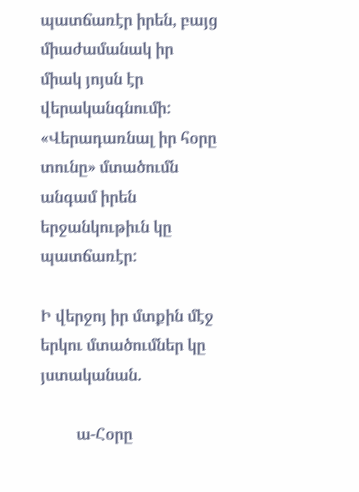պատճառէր իրեն, բայց միաժամանակ իր միակ յոյսն էր վերականգնումի: «Վերադառնալ իր հօրը տունը» մտածումն անգամ իրեն երջանկութիւն կը պատճառէր:

Ի վերջոյ իր մտքին մէջ երկու մտածումներ կը յստականան.

         ա-Հօրը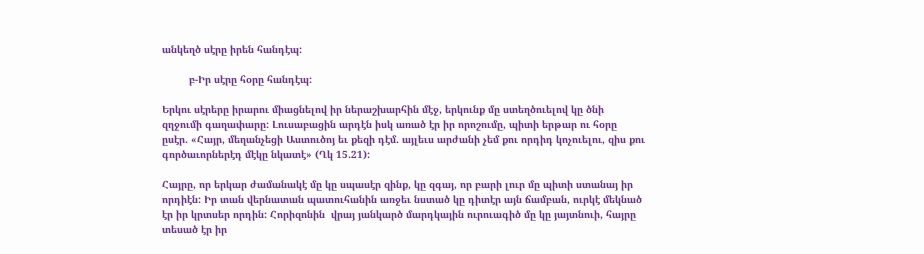անկեղծ սէրը իրեն հանդէպ:

         բ-Իր սէրը հօրը հանդէպ:

Երկու սէրերը իրարու միացնելով իր ներաշխարհին մէջ, երկունք մը ստեղծուելով կը ծնի զղջումի գաղափարը: Լուսաբացին արդէն իսկ առած էր իր որոշումը, պիտի երթար ու հօրը ըսէր. «Հայր, մեղանչեցի Աստուծոյ եւ քեզի դէմ. այլեւս արժանի չեմ քու որդիդ կոչուելու, զիս քու գործաւորներէդ մէկը նկատէ» (Ղկ 15.21):

Հայրը, որ երկար ժամանակէ մը կը սպասէր զինք, կը զգայ, որ բարի լուր մը պիտի ստանայ իր որդիէն: Իր տան վերնատան պատուհանին առջեւ նստած կը դիտէր այն ճամբան, ուրկէ մեկնած էր իր կրտսեր որդին: Հորիզոնին  վրայ յանկարծ մարդկային ուրուագիծ մը կը յայտնուի, հայրը տեսած էր իր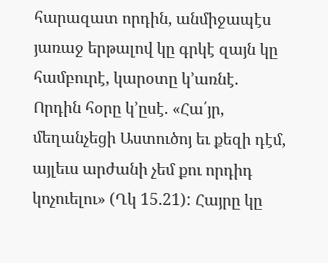հարազատ որդին, անմիջապէս յառաջ երթալով կը գրկէ զայն կը համբուրէ, կարօտը կ’առնէ. Որդին հօրը կ’ըսէ. «Հա՛յր, մեղանչեցի Աստուծոյ եւ քեզի դէմ, այլեւս արժանի չեմ քու որդիդ կոչուելու» (Ղկ 15.21): Հայրը կը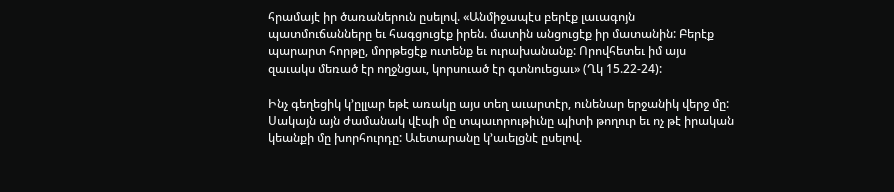հրամայէ իր ծառաներուն ըսելով. «Անմիջապէս բերէք լաւագոյն պատմուճանները եւ հագցուցէք իրեն. մատին անցուցէք իր մատանին: Բերէք պարարտ հորթը, մորթեցէք ուտենք եւ ուրախանանք: Որովհետեւ իմ այս զաւակս մեռած էր ողջնցաւ, կորսուած էր գտնուեցաւ» (Ղկ 15.22-24):

Ինչ գեղեցիկ կ’ըլլար եթէ առակը այս տեղ աւարտէր, ունենար երջանիկ վերջ մը: Սակայն այն ժամանակ վէպի մը տպաւորութիւնը պիտի թողուր եւ ոչ թէ իրական կեանքի մը խորհուրդը: Աւետարանը կ’աւելցնէ ըսելով.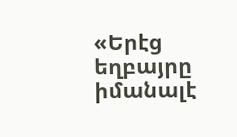«Երէց եղբայրը իմանալէ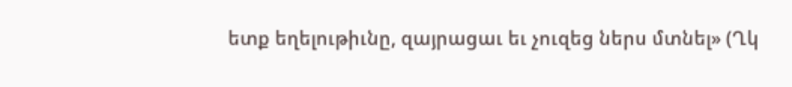ետք եղելութիւնը, զայրացաւ եւ չուզեց ներս մտնել» (Ղկ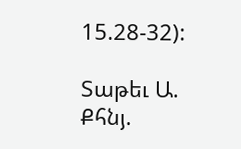15.28-32):

Տաթեւ Ա. Քհնյ.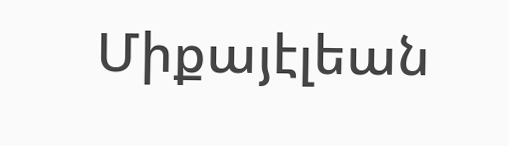Միքայէլեան